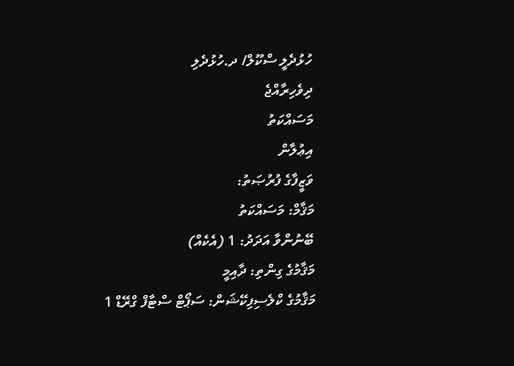ހުޅުދެލީ ސްކޫލް/ ދ.ހުޅުދެލި
ދިވެހިރާއްޖެ
މަސައްކަތު
އިޢުލާން
ވަޒީފާގެ ފުރުޞަތު:
މަޤާމް: މަސައްކަތު
ބޭނުންވާ އަދަދު: 1 (އެކެއް)
މަޤާމުގެ ގިންތި: ދާއިމީ
މަޤާމުގެ ކްލެސިފިކޭޝަން: ސަޕޯޓް ސްޓާފް ގްރޭޑް 1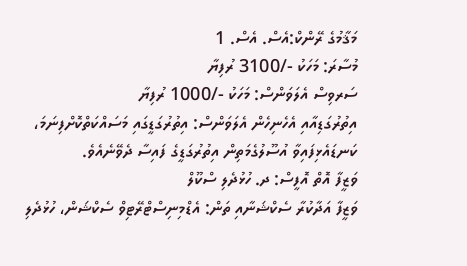މަޤާމުގެ ރޭންކް:އެސް. އެސް. 1
މުސާރަ: މަހަކު -/3100 ރުފިޔާ
ސަރވިސް އެލަވަންސް: މަހަކު -/1000 ރުފިޔާ
އިތުރުގަޑިއާއި އެހެނިހެން އެލަވަންސް: އިތުރުގަޑީގައި މަސައްކަތްކޮށްފިނަމަ، ކަނޑައެޅިފައިވާ އުސޫލުގެމަތިން އިތުރުގަޑީގެ ފައިސާ ދެވޭނެއެވެ.
ވަޒީފާ އޮތް އޮފީސް: ދ. ހުޅުދެލި ސްކޫލް
ވަޒީފާ އަދާކުރާ ސެކްޝަނާއި ތަން: އެޑްމިނިސްޓްރޭޓިވް ސެކްޝަން، ހުޅުދެލި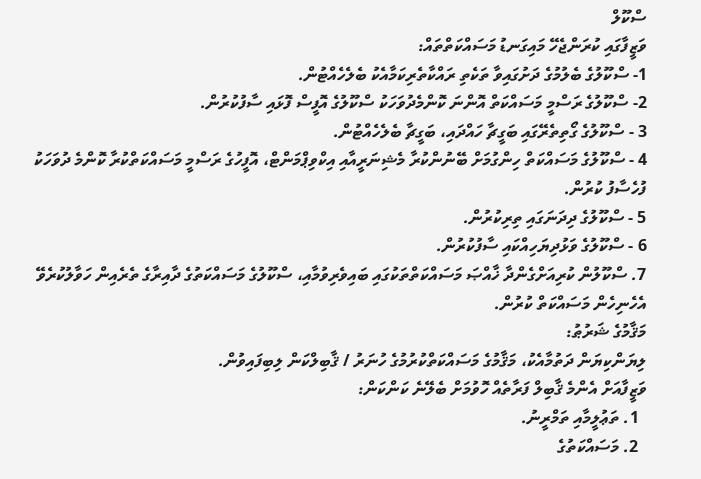ސްކޫލް
ވަޒީފާގައި ކުރަންޖެހޭ މައިގަނޑު މަސައްކަތްތައް:
1- ސްކޫލުގެ ބެލުމުގެ ދަށުގައިވާ ތަކެތި ރައްކާތެރިކަމާއެކު ބެލެހެއްޓުން.
2- ސްކޫލުގެ ރަސްމީ މަސައްކަތް އޮންނަ ކޮންމެދުވަހަކު ސްކޫލުގެ އޮފީސް ފޮޅައި ސާފުކުރުން.
3 - ސްކޫލުގެ ގޯތިތެރޭގައި ބަގީޗާ ހައްދައި، ބަގީޗާ ބެލެހެއްޓުން.
4 - ސްކޫލުގެ މަސައްކަތް ހިންގުމަށް ބޭނުންކުރާ މެޝިނަރީއާއި އިކްވިޕްމަންޓް، އޮފީހުގެ ރަސްމީ މަސައްކަތްކުރާ ކޮންމެ ދުވަހަކު ފުހެސާފު ކުރުން.
5 - ސްކޫލުގެ ދިދަނަގައި ތިރިކުރުން.
6 - ސްކޫލުގެ ވަޅުދިޔަހިއްކައި ސާފުކުރުން.
7. ސްކޫލުން ކުރިއަށްގެންދާ ޚާއްޞަ މަސައްކަތްތަކުގައި ބައިވެރިވުމާއި، ސްކޫލުގެ މަސައްކަތުގެ ދާއިރާގެ ތެރެއިން ހަވާލުކުރެވޭ އެހެނިހެން މަސައްކަތް ކުރުން.
މަޤާމުގެ ޝަރުޠު:
ލިޔަންކިޔަން ދަތުމާއެކު، މަޤާމުގެ މަސައްކަތްކުރުމުގެ ހުނަރު / ޤާބިލްކަން ލިބިފައިވުން.
ވަޒީފާއަށް އެންމެ ޤާބިލް ފަރާތެއް ހޮވުމަށް ބެލޭނެ ކަންކަން:
  1. ތަޢުލީމާއި ތަމްރީނު.
  2. މަސައްކަތުގެ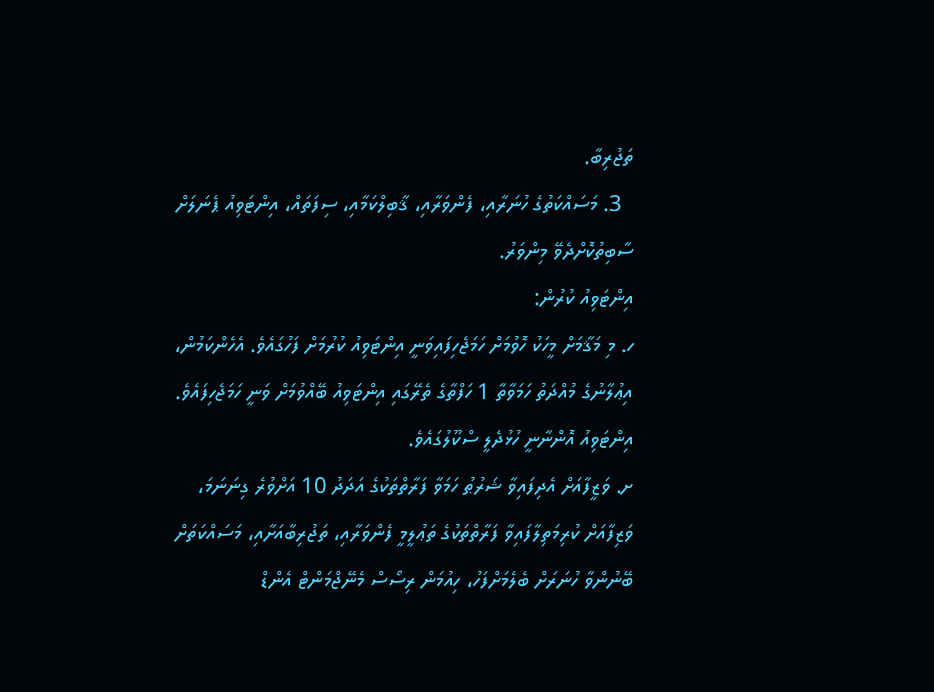ތަޖުރިބާ.
  3. މަސައްކަތުގެ ހުނަރާއި، ފެންވަރާއި، ޤާބިލްކަމާއި، ސިފަތައް، އިންޓަވިއު ޕެނަލަށް ސާބިތުކޮށްދެވޭ މިންވަރު.
އިންޓަވިއު ކުރުން:
ހ. މި މަޤާމަށް މީހަކު ހޮވުމަށް ހަމަޖެހިފައިވަނީ އިންޓަވިއު ކުރުމަށް ފަހުގައެވެ. އެހެންކަމުން، އިޢުލާނުގެ މުއްދަތު ހަމަވާތާ 1 ހަފްތާގެ ތެރޭގައި އިންޓަވިއު ބޭއްވުމަށް ވަނީ ހަމަޖެހިފައެވެ. އިންޓަވިއު އޮންނާނީ ހުޅުދެލީ ސްކޫލުގައެވެ.
ށ. ވަޒީފާއަށް އެދިފައިވާ ޝަރުޠު ހަމަވާ ފަރާތްތަކުގެ އަދަދު 10 އަށްވުރެ ގިނަނަމަ، ވަޒިފާއަށް ކުރިމަތިލާފައިވާ ފަރާތްތަކުގެ ތަޢުލީމީ ފެންވަރާއި، ތަޖުރިބާއަށާއި، މަސައްކަތަށް ބޭނުންވާ ހުނަރަށް ބެލެމަށްފަހު، ހިއުމަން ރިސޯސް މެނޭޖްމަންޓް އެންޑް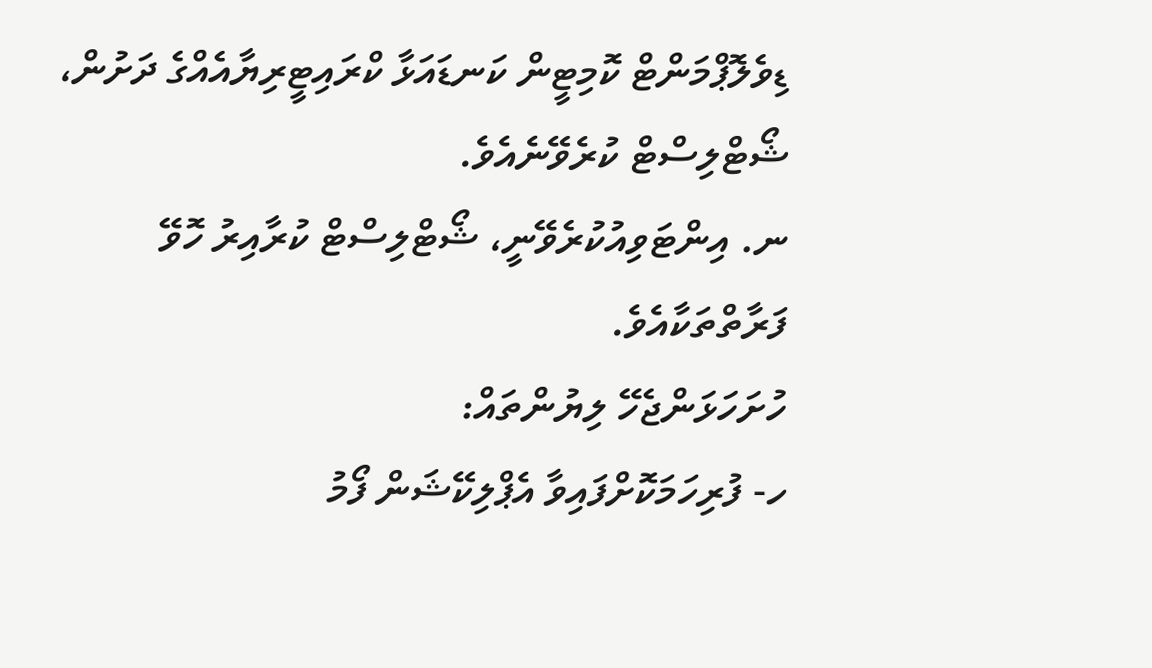ޑިވެލޮޕްމަންޓް ކޮމިޓީން ކަނޑައަޅާ ކްރައިޓީރިޔާއެއްގެ ދަށުން، ޝޯޓްލިސްޓް ކުރެވޭނެއެވެ.
ނ. އިންޓަވިއުކުރެވޭނީ، ޝޯޓްލިސްޓް ކުރާއިރު ހޮވޭ ފަރާތްތަކާއެވެ.
ހުށަހަޅަންޖެހޭ ލިޔުންތައް:
ހ- ފުރިހަމަކޮށްފައިވާ އެޕްލިކޭޝަން ފޯމު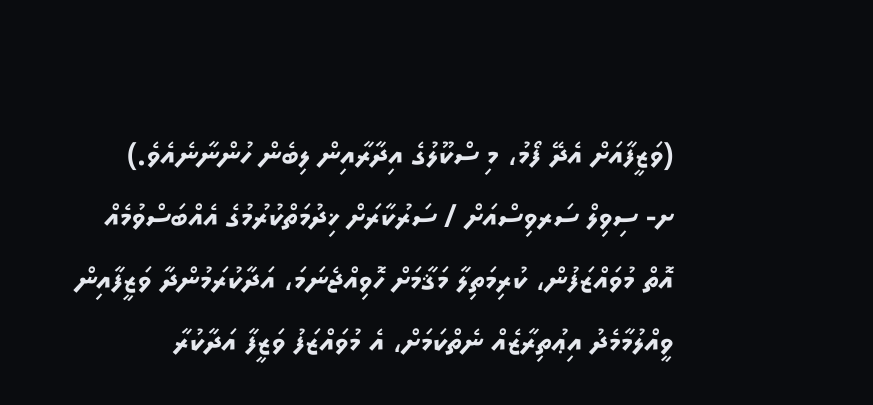(ވަޒީފާއަށް އެދޭ ފޯމު، މި ސްކޫލުގެ އިދާރާއިން ލިބެން ހުންނާނެއެވެ.)
ށ- ސިވިލް ސަރވިސްއަށް / ސަރުކާރަށް ޚިދުމަތްކުރުމުގެ އެއްބަސްވުމެއް އޮތް މުވައްޒަފުން، ކުރިމަތިލާ މަޤާމަށް ހޮވިއްޖެނަމަ، އަދާކުރަމުންދާ ވަޒީފާއިން ވީއްލުމާމެދު އިޢުތިރާޒެއް ނެތްކަމަށް، އެ މުވައްޒަފު ވަޒީފާ އަދާކުރާ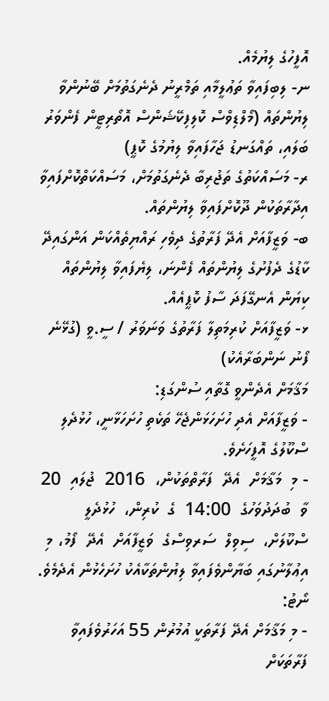އޮފީހުގެ ލިޔުމެއް.
ނ- ލިބިފައިވާ ތަޢުލީމާއި ތަމްރީނު ދެނެގަތުމަށް ބޭނުންވާ ލިޔުންތައް (މޯލްޑިވްސް ކޮލިފިކޭޝަންސް އޮތޯރިޓީން ފެންވަރު ބަލައި، ތައްގަނޑު ޖަހާފައިވާ ލިޔުމުގެ ކޮޕީ)
ރ- މަސައްކަތުގެ ތަޖުރިބާ ދެނެގަތުމަށް، މަސައްކަތްކޮށްފައިވާ އިދާރާތަކުން ދޫކޮށްފައިވާ ލިޔުންތައް.
ބ- ވަޒީފާއަށް އެދޭ ފަރާތުގެ ދިވެހި ރައްޔިތެއްކަން އަންގައިދޭ ކާޑުގެ ދެފުށުގެ ލިޔުންތައް ފެންނަ، ލިޔެފައިވާ ލިޔުންތައް ކިޔަން އެނގޭފަދަ ސާފު ކޮޕީއެއް.
ޅ- ވަޒީފާއަށް ކުރިމަތިލާ ފަރާތުގެ ވަނަވަރު / ސީ.ވީ (ގުޅޭނެ ފޯނު ނަންބަރާއެކު)
މަޤާމަށް އެދެންވީ ގޮތާއި ސުންގަޑި:
- ވަޒީފާއަށް އެދި ހުށަހަޅަންޖެހޭ ތަކެތި ހުށަހަޅާނީ، ހުޅުދެލި ސްކޫލުގެ އޮފީހަށެވެ.
- މި  މަޤާމަށް  އެދޭ  ފަރާތްތަކުން،  2016  ޖުލައި  20  ވާ  ބުދަދުވަހުގެ  14:00  ގެ  ކުރިން،  ހުޅުދެލީ  ސްކޫލަށް،  ސިވިލް  ސަރވިސްގެ  ވަޒީފާއަށް  އެދޭ  ފޯމު، މި އިޢުލާނުގައި ބަޔާންވެފައިވާ ލިޔުންތަކާއެކު ހުށަހެޅުން އެދެމެވެ.
ނޯޓު:
- މި މަޤާމަށް އެދޭ ފަރާތަކީ އުމުރުން 55 އަހަރުވެފައިވާ ފަރާތަކަށް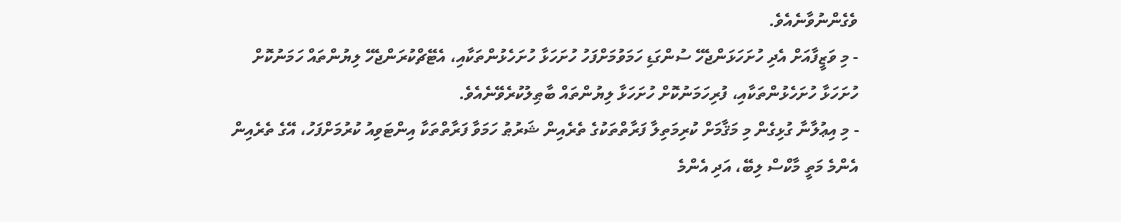ވެގެންނުވާނެއެވެ.
- މި ވަޒީފާއަށް އެދި ހުށަހަޅަންޖެހޭ ސުންގަޑި ހަމަވުމަށްފަހު ހުށަހަޅާ ހުށަހެޅުންތަކާއި، އެޓޭޗްކުރަންޖެހޭ ލިޔުންތައް ހަމަނުކޮށް ހުށަހަޅާ ހުށަހެޅުންތަކާއި، ފުރިހަމަނުކޮށް ހުށަހަޅާ ލިޔުންތައް ބާޠިލުކުރެވޭނެއެވެ.
- މި އިޢުލާނާ ގުޅިގެން މި މަޤާމަށް ކުރިމަތިލާ ފަރާތްތަކުގެ ތެރެއިން ޝަރުޠު ހަމަވާ ފަރާތްތަކާ އިންޓަވިއު ކުރުމަށްފަހު، އޭގެ ތެރެއިން އެންމެ މަތީ މާކްސް ލިބޭ، އަދި އެންމެ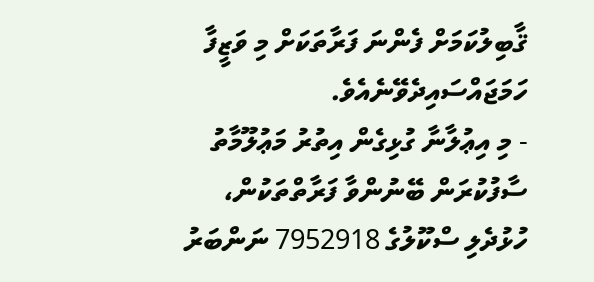ޤާބިލުކަމަށް ފެންނަ ފަރާތަކަށް މި ވަޒީފާ ހަމަޖައްސައިދެވޭނެއެވެ.
- މި އިޢުލާނާ ގުޅިގެން އިތުރު މަޢުލޫމާތު ސާފުކުރަން ބޭނުންވާ ފަރާތްތަކުން، ހުޅުދެލި ސްކޫލުގެ 7952918 ނަންބަރު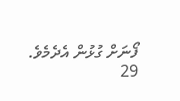ފޯނަށް ގުޅުން އެދެމެވެ.
29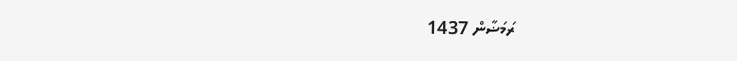ރަމަޟާން 1437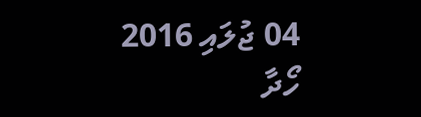04 ޖުލައި 2016
ހޯދާ